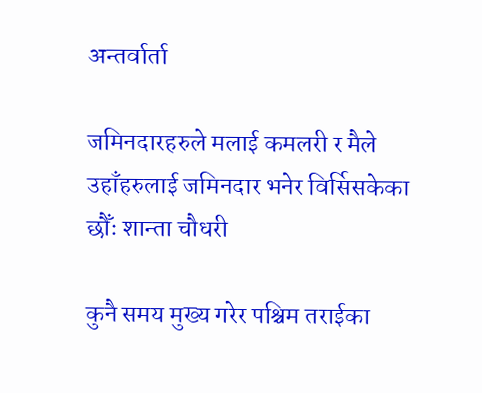अन्तर्वार्ता

जमिनदारहरुले मलाई कमलरी र मैले उहाँहरुलाई जमिनदार भनेर विर्सिसकेका छौँः शान्ता चौधरी

कुनै समय मुख्य गरेर पश्चिम तराईका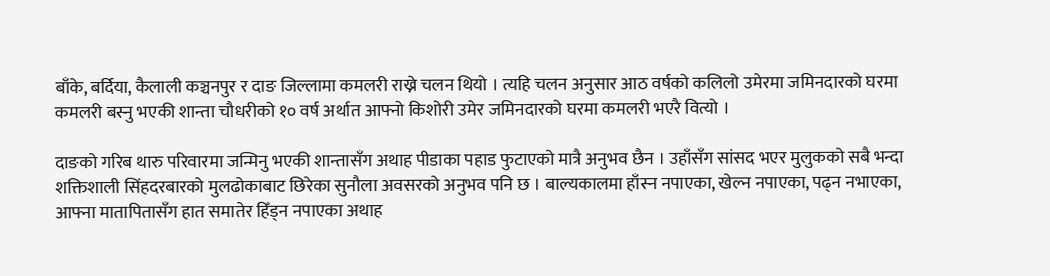बाँके, बर्दिया, कैलाली कञ्चनपुर र दाङ जिल्लामा कमलरी राख्ने चलन थियो । त्यहि चलन अनुसार आठ वर्षको कलिलो उमेरमा जमिनदारको घरमा कमलरी बस्नु भएकी शान्ता चौधरीको १० वर्ष अर्थात आफ्नो किशोरी उमेर जमिनदारको घरमा कमलरी भएरै वित्यो ।

दाङको गरिब थारु परिवारमा जन्मिनु भएकी शान्तासँग अथाह पीडाका पहाड फुटाएको मात्रै अनुभव छैन । उहाँसँग सांसद भएर मुलुकको सबै भन्दा शक्तिशाली सिंहदरबारको मुलढोकाबाट छिरेका सुनौला अवसरको अनुभव पनि छ । बाल्यकालमा हाँस्न नपाएका, खेल्न नपाएका, पढ्न नभाएका, आफ्ना मातापितासँग हात समातेर हिँड्न नपाएका अथाह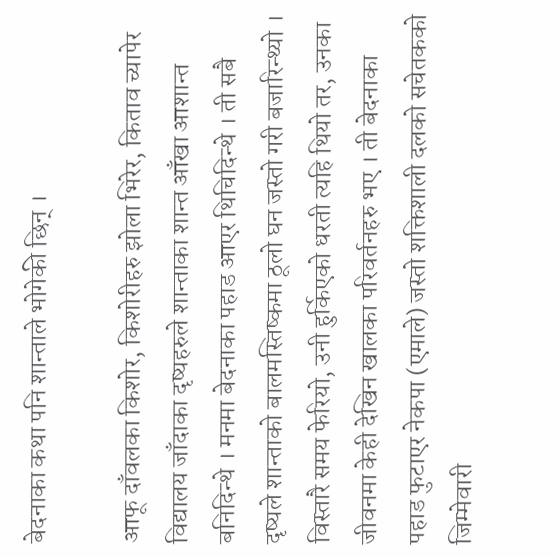बेदनाका कथा पनि शान्ताले भोगेकी छिन् ।

आफू दाँवलका किशोर, किशोरीहरु झोला भिरेर, किताव च्यापेर विद्यालय जाँदाका दृष्यहरुले शान्ताका शान्त आँखा आशान्त बनिदिन्थे । मनमा बेदनाका पहाड आएर थिचिदिन्थे । ती सबै दृष्यले शान्ताको बालमस्तिष्कमा ठूलो घन जस्तो गरी बजारिन्थ्यो । विस्तारै समय फेरियो, उनी हुर्किएको धरती त्यहि थियो तर, उनका जीवनमा केही देखिन खालका परिवर्तनहरु भए । ती बेदनाका पहाड फुटाएर नेकपा (एमाले) जस्तो शक्तिशाली दलको सचेतकको जिम्मेवारी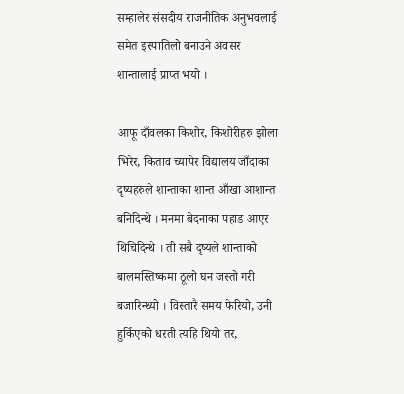सम्हालेर संसदीय राजनीतिक अनुभवलाई समेत इस्पातिलो बनाउने अवसर शान्तालाई प्राप्त भयो ।

आफू दाँवलका किशोर, किशोरीहरु झोला भिरेर, किताव च्यापेर विद्यालय जाँदाका दृष्यहरुले शान्ताका शान्त आँखा आशान्त बनिदिन्थे । मनमा बेदनाका पहाड आएर थिचिदिन्थे । ती सबै दृष्यले शान्ताको बालमस्तिष्कमा ठूलो घन जस्तो गरी बजारिन्थ्यो । विस्तारै समय फेरियो, उनी हुर्किएको धरती त्यहि थियो तर,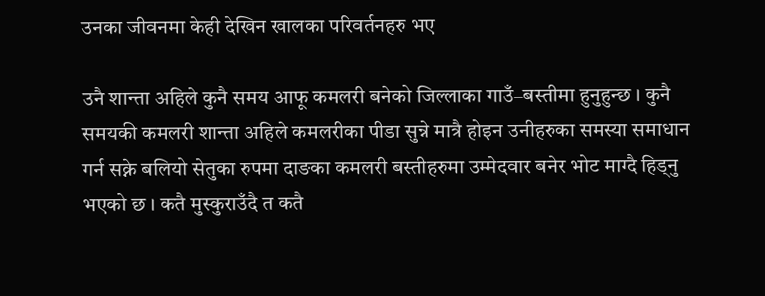उनका जीवनमा केही देखिन खालका परिवर्तनहरु भए

उनै शान्ता अहिले कुनै समय आफू कमलरी बनेको जिल्लाका गाउँ–बस्तीमा हुनुहुन्छ । कुनै समयकी कमलरी शान्ता अहिले कमलरीका पीडा सुन्ने मात्रै होइन उनीहरुका समस्या समाधान गर्न सक्ने बलियो सेतुका रुपमा दाङका कमलरी बस्तीहरुमा उम्मेदवार बनेर भोट माग्दै हिड्नु भएको छ । कतै मुस्कुराउँदै त कतै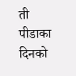ती पीडाका दिनको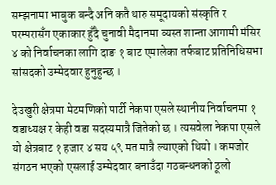सम्झनामा भाबुक बन्दै अनि कतै थारु समूदायको संस्कृति र परम्परासँग एकाकार हुँदै चुनावी मैदानमा व्यस्त शान्ता आगामी मंसिर ४ को निर्वाचनका लागि दाङ १ बाट एमालेका तर्फबाट प्रतिनिधिसभा सांसदको उम्मेदवार हुनुहुन्छ ।

देउखुरी क्षेत्रमा मेटमणिको पार्टी नेकपा एसले स्थानीय निर्वाचनमा १ वडाध्यक्ष र केही वडा सदस्यमात्रै जितेको छ । त्यसवेला नेकपा एसले यो क्षेत्रबाट १ हजार ४ सय ५९ मत मात्रै ल्याएको थियो । कमजोर संगठन भएको एसलाई उम्मेदवार बनाउँदा गठबन्धनको ठूलो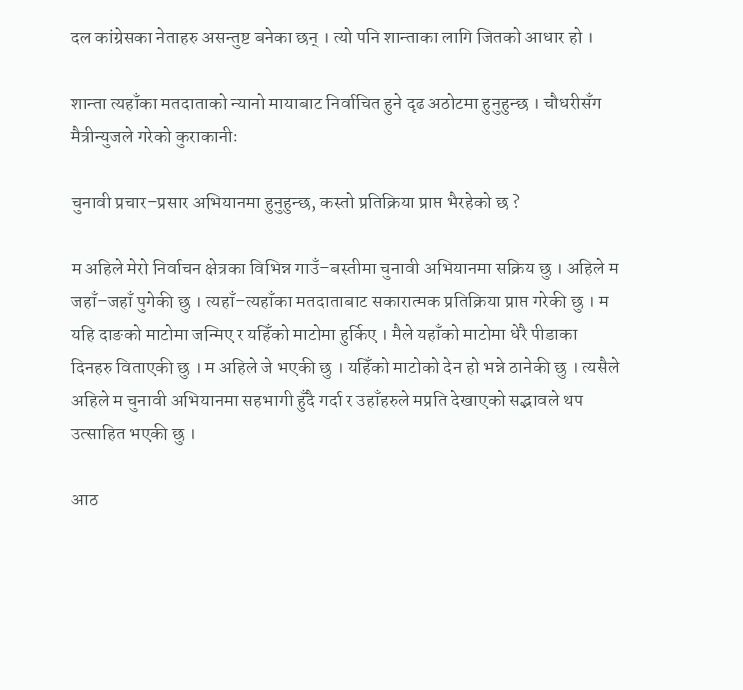दल कांग्रेसका नेताहरु असन्तुष्ट बनेका छन् । त्यो पनि शान्ताका लागि जितको आधार हो ।

शान्ता त्यहाँका मतदाताको न्यानो मायाबाट निर्वाचित हुने दृढ अठोटमा हुनुहुन्छ । चौधरीसँग मैत्रीन्युजले गरेको कुराकानीः

चुनावी प्रचार–प्रसार अभियानमा हुनुहुन्छ, कस्तो प्रतिक्रिया प्राप्त भैरहेको छ ?

म अहिले मेरो निर्वाचन क्षेत्रका विभिन्न गाउँ–बस्तीमा चुनावी अभियानमा सक्रिय छु । अहिले म जहाँ–जहाँ पुगेकी छु । त्यहाँ–त्यहाँका मतदाताबाट सकारात्मक प्रतिक्रिया प्राप्त गरेकी छु । म यहि दाङको माटोमा जन्मिए र यहिँको माटोमा हुर्किए । मैले यहाँको माटोमा धेरै पीडाका दिनहरु विताएकी छु । म अहिले जे भएकी छु । यहिँको माटोको देन हो भन्ने ठानेकी छु । त्यसैले अहिले म चुनावी अभियानमा सहभागी हुँदै गर्दा र उहाँहरुले मप्रति देखाएको सद्भावले थप उत्साहित भएकी छु ।

आठ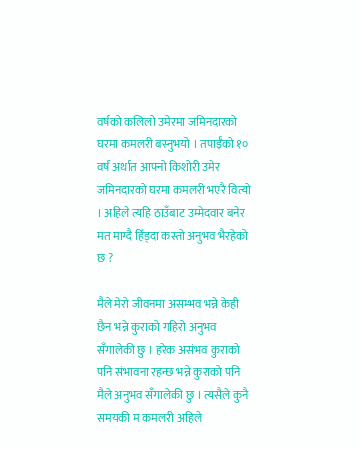वर्षको कलिलो उमेरमा जमिनदारको घरमा कमलरी बस्नुभयो । तपाईँको १० वर्ष अर्थात आफ्नो किशोरी उमेर जमिनदारको घरमा कमलरी भएरै वित्यो । अहिले त्यहि ठाउँबाट उम्मेदवार बनेर मत माग्दै हिँड्दा कस्तो अनुभव भैरहेको छ ?

मैले मेरो जीवनमा असम्भव भन्ने केही छैन भन्ने कुराको गहिरो अनुभव सँगालेकी छु । हरेक असंभव कुराको पनि संभावना रहन्छ भन्ने कुराको पनि मैले अनुभव सँगालेकी छु । त्यसैले कुनै समयकी म कमलरी अहिले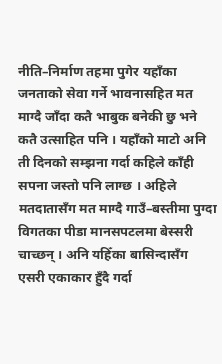नीति–निर्माण तहमा पुगेर यहाँका जनताको सेवा गर्ने भावनासहित मत माग्दै जाँदा कतै भाबुक बनेकी छु भने कतै उत्साहित पनि । यहाँको माटो अनि ती दिनको सम्झना गर्दा कहिले काँही सपना जस्तो पनि लाग्छ । अहिले मतदातासँग मत माग्दै गाउँ–बस्तीमा पुग्दा विगतका पीडा मानसपटलमा बेस्सरी चाच्छन् । अनि यहिँका बासिन्दासँग एसरी एकाकार हुँदै गर्दा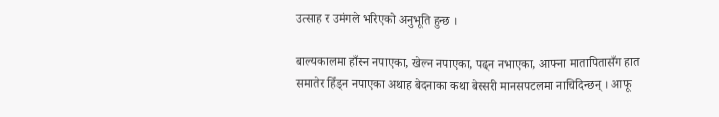उत्साह र उमंगले भरिएको अनुभूति हुन्छ ।

बाल्यकालमा हाँस्न नपाएका, खेल्न नपाएका, पढ्न नभाएका, आफ्ना मातापितासँग हात समातेर हिँड्न नपाएका अथाह बेदनाका कथा बेस्सरी मानसपटलमा नाचिदिन्छन् । आफू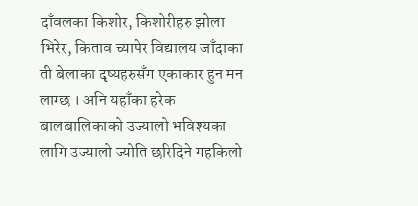दाँवलका किशोर, किशोरीहरु झोला भिरेर, किताव च्यापेर विद्यालय जाँदाका ती बेलाका दृष्यहरुसँग एकाकार हुन मन लाग्छ । अनि यहाँका हरेक बालबालिकाको उज्यालो भविश्यका लागि उज्यालो ज्योति छरिदिने गहकिलो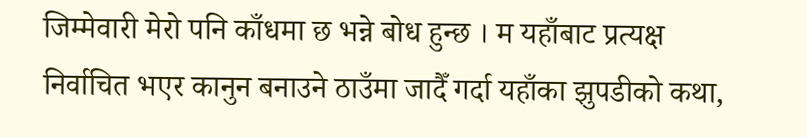जिम्मेवारी मेरो पनि काँधमा छ भन्ने बोध हुन्छ । म यहाँबाट प्रत्यक्ष निर्वाचित भएर कानुन बनाउने ठाउँमा जादैँ गर्दा यहाँका झुपडीको कथा,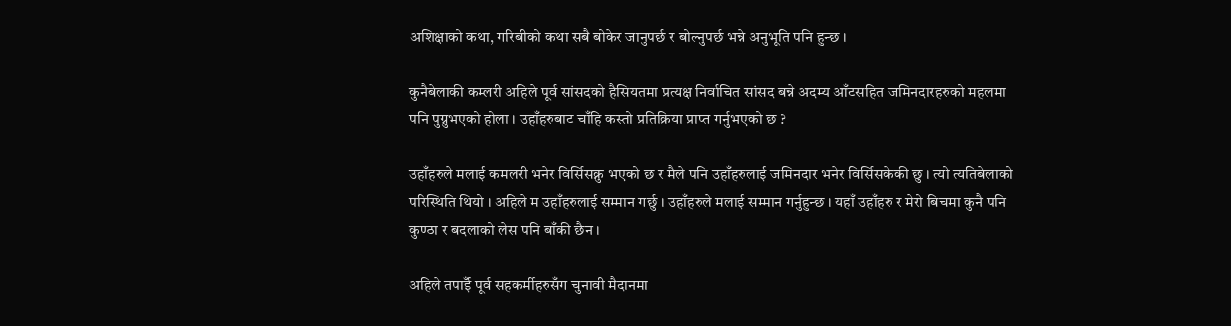अशिक्षाको कथा, गरिबीको कथा सबै बोकेर जानुपर्छ र बोल्नुपर्छ भन्ने अनुभूति पनि हुन्छ ।

कुनैबेलाकी कम्लरी अहिले पूर्व सांसदको हैसियतमा प्रत्यक्ष निर्वाचित सांसद बन्ने अदम्य आँटसहित जमिनदारहरुको महलमा पनि पुग्नुभएको होला । उहाँहरुबाट चाँहि कस्तो प्रतिक्रिया प्राप्त गर्नुभएको छ ?

उहाँहरुले मलाई कमलरी भनेर विर्सिसक्नु भएको छ र मैले पनि उहाँहरुलाई जमिनदार भनेर विर्सिसकेकी छु । त्यो त्यतिबेलाको परिस्थिति थियो । अहिले म उहाँहरुलाई सम्मान गर्छु । उहाँहरुले मलाई सम्मान गर्नुहुन्छ । यहाँ उहाँहरु र मेरो बिचमा कुनै पनि कुण्ठा र बदलाको लेस पनि बाँकी छैन ।

अहिले तपाईँ पूर्व सहकर्मीहरुसँग चुनावी मैदानमा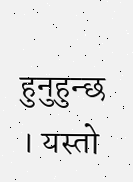हुनुहुन्छ । यस्तो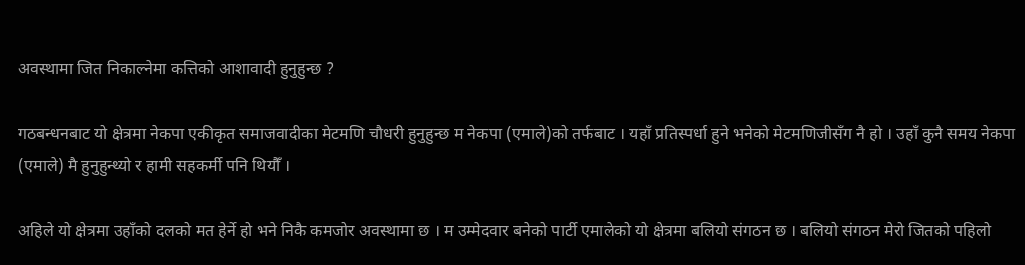अवस्थामा जित निकाल्नेमा कत्तिको आशावादी हुनुहुन्छ ?

गठबन्धनबाट यो क्षेत्रमा नेकपा एकीकृत समाजवादीका मेटमणि चौधरी हुनुहुन्छ म नेकपा (एमाले)को तर्फबाट । यहाँ प्रतिस्पर्धा हुने भनेको मेटमणिजीसँग नै हो । उहाँ कुनै समय नेकपा (एमाले) मै हुनुहुन्थ्यो र हामी सहकर्मी पनि थियौँ ।

अहिले यो क्षेत्रमा उहाँको दलको मत हेर्ने हो भने निकै कमजोर अवस्थामा छ । म उम्मेदवार बनेको पार्टी एमालेको यो क्षेत्रमा बलियो संगठन छ । बलियो संगठन मेरो जितको पहिलो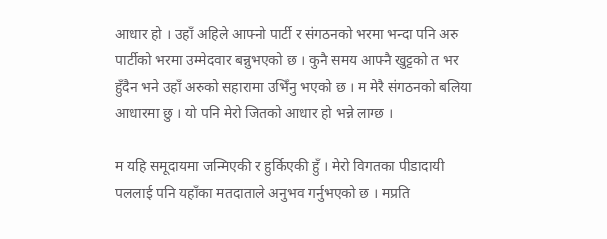आधार हो । उहाँ अहिले आफ्नो पार्टी र संगठनको भरमा भन्दा पनि अरु पार्टीको भरमा उम्मेदवार बन्नुभएको छ । कुनै समय आफ्नै खुट्टको त भर हुँदैन भने उहाँ अरुको सहारामा उभिँनु भएको छ । म मेरै संगठनको बलिया आधारमा छु । यो पनि मेरो जितको आधार हो भन्ने लाग्छ ।

म यहि समूदायमा जन्मिएकी र हुर्किएकी हुँ । मेरो विगतका पीडादायी पललाई पनि यहाँका मतदाताले अनुभव गर्नुभएको छ । मप्रति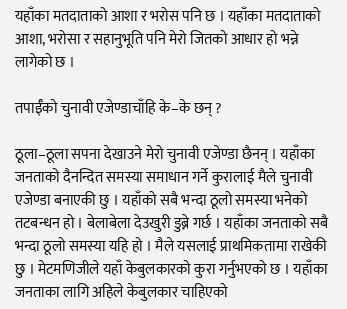यहाँका मतदाताको आशा र भरोस पनि छ । यहाँका मतदाताको आशा, भरोसा र सहानुभूति पनि मेरो जितको आधार हो भन्ने लागेको छ ।

तपाईँको चुनावी एजेण्डाचाँहि के–के छन् ?

ठूला–ठूला सपना देखाउने मेरो चुनावी एजेण्डा छैनन् । यहाँका जनताको दैनन्दित समस्या समाधान गर्ने कुरालाई मैले चुनावी एजेण्डा बनाएकी छु । यहाँको सबै भन्दा ठूलो समस्या भनेको तटबन्धन हो । बेलाबेला देउखुरी डुब्ने गर्छ । यहाँका जनताको सबै भन्दा ठूलो समस्या यहि हो । मैले यसलाई प्राथमिकतामा राखेकी छु । मेटमणिजीले यहाँ केबुलकारको कुरा गर्नुभएको छ । यहाँका जनताका लागि अहिले केबुलकार चाहिएको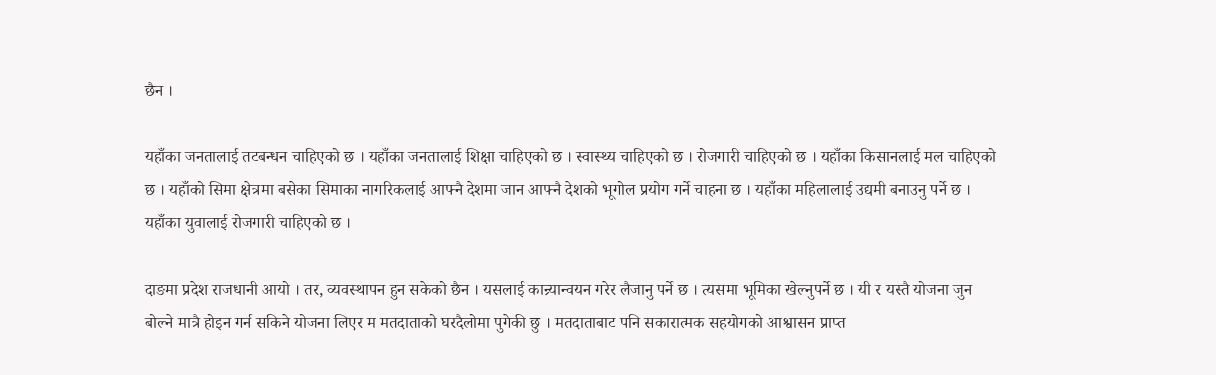छैन ।

यहाँका जनतालाई तटबन्धन चाहिएको छ । यहाँका जनतालाई शिक्षा चाहिएको छ । स्वास्थ्य चाहिएको छ । रोजगारी चाहिएको छ । यहाँका किसानलाई मल चाहिएको छ । यहाँको सिमा क्षेत्रमा बसेका सिमाका नागरिकलाई आफ्नै देशमा जान आफ्नै देशको भूगोल प्रयोग गर्ने चाहना छ । यहाँका महिलालाई उद्यमी बनाउनु पर्ने छ । यहाँका युवालाई रोजगारी चाहिएको छ ।

दाङमा प्रदेश राजधानी आयो । तर, व्यवस्थापन हुन सकेको छैन । यसलाई कान्र्यान्वयन गरेर लैजानु पर्ने छ । त्यसमा भूमिका खेल्नुपर्ने छ । यी र यस्तै योजना जुन बोल्ने मात्रै होइन गर्न सकिने योजना लिएर म मतदाताको घरदैलोमा पुगेकी छु । मतदाताबाट पनि सकारात्मक सहयोगको आश्वासन प्राप्त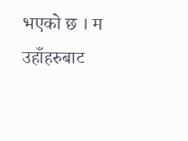भएको छ । म उहाँहरुबाट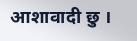आशावादी छु ।